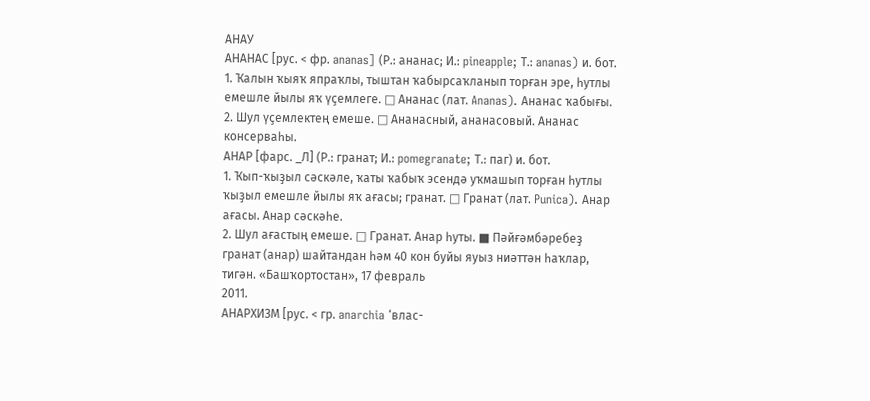АНАУ
АНАНАС [рус. < фр. ananas] (Р.: ананас; И.: pineapple; Т.: ananas) и. бот.
1. Ҡалын ҡыяҡ япраҡлы, тыштан ҡабырсаҡланып торған эре, һутлы емешле йылы яҡ үҫемлеге. □ Ананас (лат. Ananas). Ананас ҡабығы.
2. Шул үҫемлектең емеше. □ Ананасный, ананасовый. Ананас консерваһы.
АНАР [фарс. _Л] (Р.: гранат; И.: pomegranate; Т.: паг) и. бот.
1. Ҡып-ҡыҙыл сәскәле, ҡаты ҡабыҡ эсендә уҡмашып торған һутлы ҡыҙыл емешле йылы яҡ ағасы; гранат. □ Гранат (лат. Punica). Анар ағасы. Анар сәскәһе.
2. Шул ағастың емеше. □ Гранат. Анар һуты. ■ Пәйғәмбәребеҙ гранат (анар) шайтандан һәм 40 кон буйы яуыз ниәттән һаҡлар, тигән. «Башҡортостан», 17 февраль
2011.
АНАРХИЗМ [рус. < гр. anarchia ‘влас-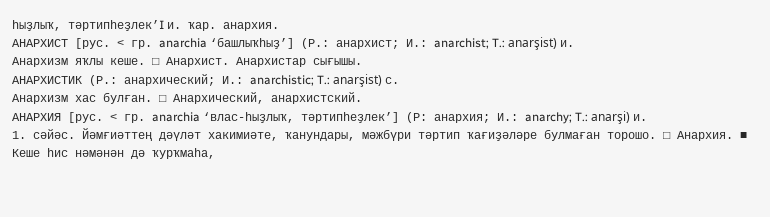һыҙлыҡ, тәртипһеҙлек’I и. ҡар. анархия.
АНАРХИСТ [рус. < гр. anarchia ‘башлыҡһыҙ’] (Р.: анархист; И.: anarchist; T.: anarşist) и.
Анархизм яҡлы кеше. □ Анархист. Анархистар сығышы.
АНАРХИСТИК (Р.: анархический; И.: anarchistic; T.: anarşist) с.
Анархизм хас булған. □ Анархический, анархистский.
АНАРХИЯ [рус. < гр. anarchia ‘влас-һыҙлыҡ, тәртипһеҙлек’] (Р: анархия; И.: anarchy; T.: anarşi) и.
1. сәйәс. Йәмғиәттең дәүләт хакимиәте, ҡанундары, мәжбүри тәртип ҡағиҙәләре булмаған торошо. □ Анархия. ■ Кеше һис нәмәнән дә ҡурҡмаһа,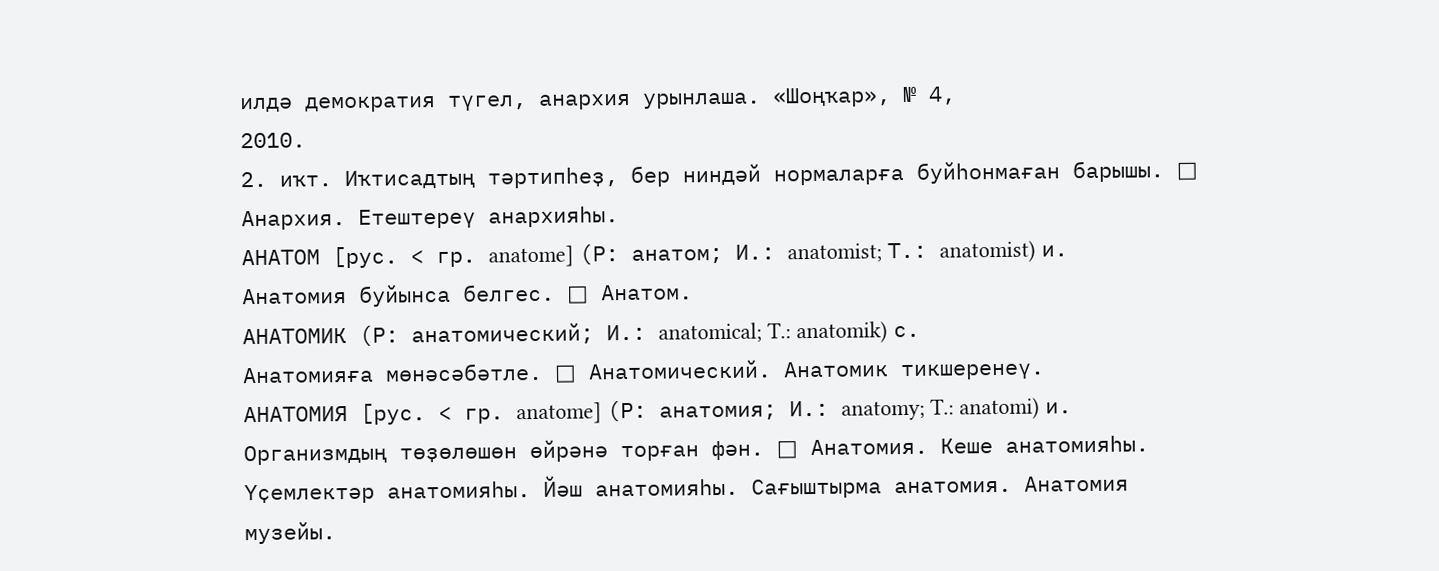илдә демократия түгел, анархия урынлаша. «Шоңҡар», № 4,
2010.
2. иҡт. Иҡтисадтың тәртипһеҙ, бер ниндәй нормаларға буйһонмаған барышы. □ Анархия. Етештереү анархияһы.
АНАТОМ [рус. < гр. anatome] (Р: анатом; И.: anatomist; Т.: anatomist) и.
Анатомия буйынса белгес. □ Анатом.
АНАТОМИК (Р: анатомический; И.: anatomical; T.: anatomik) с.
Анатомияға мөнәсәбәтле. □ Анатомический. Анатомик тикшеренеү.
АНАТОМИЯ [рус. < гр. anatome] (Р: анатомия; И.: anatomy; T.: anatomi) и.
Организмдың төҙөлөшөн өйрәнә торған фән. □ Анатомия. Кеше анатомияһы. Үҫемлектәр анатомияһы. Йәш анатомияһы. Сағыштырма анатомия. Анатомия музейы.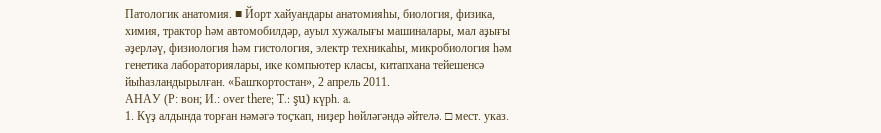Патологик анатомия. ■ Йорт хайуандары анатомияһы, биология, физика, химия, трактор һәм автомобилдәр, ауыл хужалығы машиналары, мал аҙығы әҙерләү, физиология һәм гистология, электр техникаһы, микробиология һәм генетика лабораториялары, ике компьютер класы, китапхана тейешенсә йыһазландырылған. «Башҡортостан», 2 апрель 2011.
АНАУ (Р: вон; И.: over there; T.: şu) күрһ. a.
1. Күҙ алдында торған нәмәгә тоҫҡап, ниҙер һөйләгәндә әйтелә. □ мест. указ.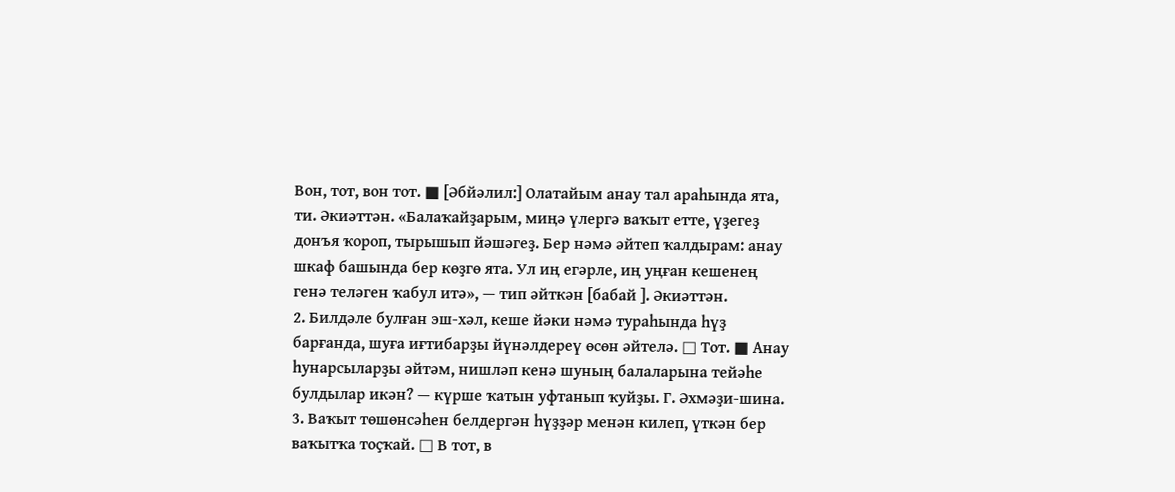Вон, тот, вон тот. ■ [Әбйәлил:] Олатайым анау тал араһында ята, ти. Әкиәттән. «Балаҡайҙарым, миңә үлергә ваҡыт етте, үҙегеҙ донъя ҡороп, тырышып йәшәгеҙ. Бер нәмә әйтеп ҡалдырам: анау шкаф башында бер көҙгө ята. Ул иң егәрле, иң уңған кешенең генә теләген ҡабул итә», — тип әйткән [бабай ]. Әкиәттән.
2. Билдәле булған эш-хәл, кеше йәки нәмә тураһында һүҙ барғанда, шуға иғтибарҙы йүнәлдереү өсөн әйтелә. □ Тот. ■ Анау һунарсыларҙы әйтәм, нишләп кенә шуның балаларына тейәһе булдылар икән? — күрше ҡатын уфтанып ҡуйҙы. Г. Әхмәҙи-шина.
3. Ваҡыт төшөнсәһен белдергән һүҙҙәр менән килеп, үткән бер ваҡытҡа тоҫҡай. □ В тот, в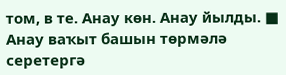том, в те. Анау көн. Анау йылды. ■ Анау ваҡыт башын төрмәлә серетергә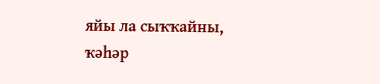яйы ла сыҡҡайны, ҡәһәр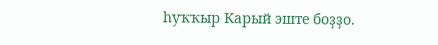һуҡҡыр Карый эште боҙҙо.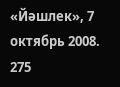«Йәшлек», 7 октябрь 2008.
275